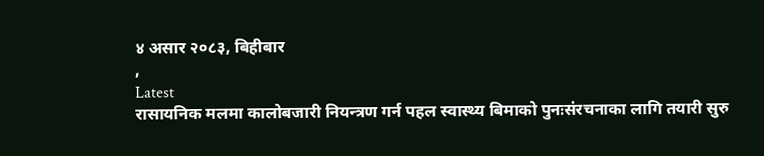४ असार २०८३, बिहीबार
,
Latest
रासायनिक मलमा कालोबजारी नियन्त्रण गर्न पहल स्वास्थ्य बिमाको पुनःसंरचनाका लागि तयारी सुरु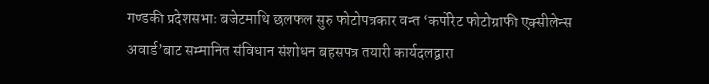गण्डकी प्रदेशसभाः बजेटमाथि छलफल सुरु फोटोपत्रकार वन्त ‘कर्पोरेट फोटोग्राफी एक्सीलेन्स अवार्ड’बाट सम्मानित संविधान संशोधन बहसपत्र तयारी कार्यदलद्वारा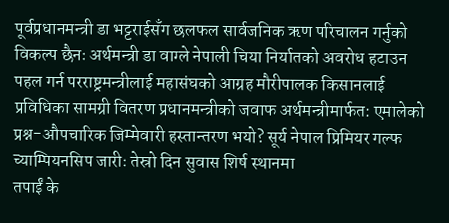पूर्वप्रधानमन्त्री डा भट्टराईसँग छलफल सार्वजनिक ऋण परिचालन गर्नुको विकल्प छैनः अर्थमन्त्री डा वाग्ले नेपाली चिया निर्यातको अवरोध हटाउन पहल गर्न परराष्ट्रमन्त्रीलाई महासंघको आग्रह मौरीपालक किसानलाई प्रविधिका सामग्री वितरण प्रधानमन्त्रीको जवाफ अर्थमन्त्रीमार्फत: एमालेको प्रश्न-औपचारिक जिम्मेवारी हस्तान्तरण भयो? सूर्य नेपाल प्रिमियर गल्फ च्याम्पियनसिप जारीः तेस्रो दिन सुवास शिर्ष स्थानमा
तपाईं के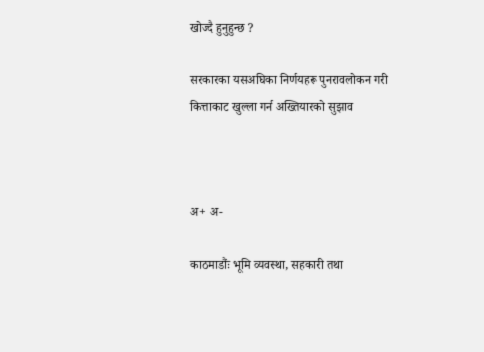खोज्दै हुनुहुन्छ ?

सरकारका यसअघिका निर्णयहरू पुनरावलोकन गरी कित्ताकाट खुल्ला गर्न अख्तियारको सुझाव



अ+ अ-

काठमाडौंः भूमि व्यवस्था, सहकारी तथा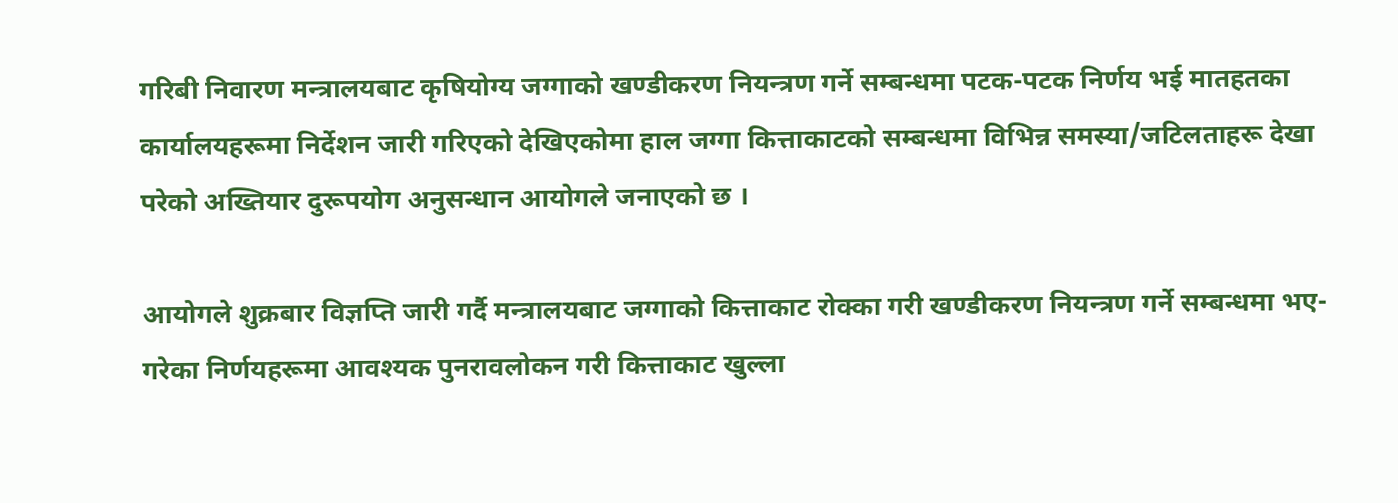गरिबी निवारण मन्त्रालयबाट कृषियोग्य जग्गाको खण्डीकरण नियन्त्रण गर्ने सम्बन्धमा पटक-पटक निर्णय भई मातहतका कार्यालयहरूमा निर्देशन जारी गरिएको देखिएकोमा हाल जग्गा कित्ताकाटको सम्बन्धमा विभिन्न समस्या/जटिलताहरू देखा परेको अख्तियार दुरूपयोग अनुसन्धान आयोगले जनाएको छ ।

आयोगले शुक्रबार विज्ञप्ति जारी गर्दै मन्त्रालयबाट जग्गाको कित्ताकाट रोक्का गरी खण्डीकरण नियन्त्रण गर्ने सम्बन्धमा भए-गरेका निर्णयहरूमा आवश्यक पुनरावलोकन गरी कित्ताकाट खुल्ला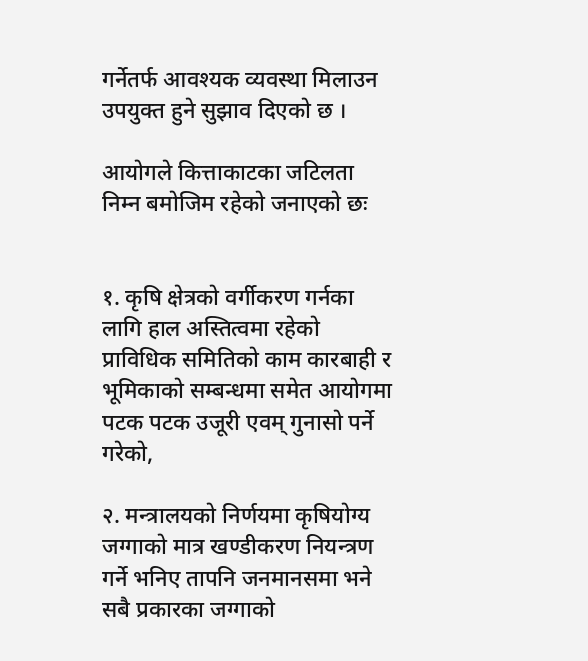गर्नेतर्फ आवश्यक व्यवस्था मिलाउन उपयुक्त हुने सुझाव दिएको छ ।

आयोगले कित्ताकाटका जटिलता निम्न बमोजिम रहेको जनाएको छः


१. कृषि क्षेत्रको वर्गीकरण गर्नका लागि हाल अस्तित्वमा रहेको प्राविधिक समितिको काम कारबाही र भूमिकाको सम्बन्धमा समेत आयोगमा पटक पटक उजूरी एवम् गुनासो पर्ने गरेको,

२. मन्त्रालयको निर्णयमा कृषियोग्य जग्गाको मात्र खण्डीकरण नियन्त्रण गर्ने भनिए तापनि जनमानसमा भने सबै प्रकारका जग्गाको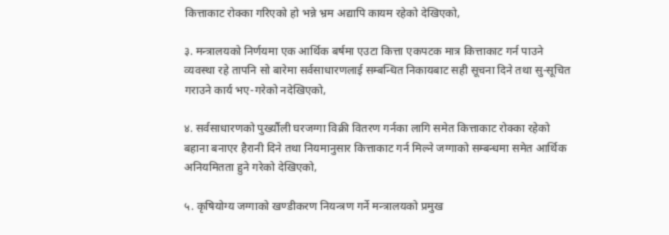कित्ताकाट रोक्का गरिएको हो भन्ने भ्रम अद्यापि कायम रहेको देखिएको,

३. मन्त्रालयको निर्णयमा एक आर्थिक बर्षमा एउटा कित्ता एकपटक मात्र कित्ताकाट गर्न पाउने व्यवस्था रहे तापनि सो बारेमा सर्वसाधारणलाई सम्बन्धित निकायबाट सही सूचना दिने तथा सु-सूचित गराउने कार्य भए-गरेको नदेखिएको,

४. सर्वसाधारणको पुर्ख्यौली घरजग्गा विक्री वितरण गर्नका लागि समेत कित्ताकाट रोक्का रहेको बहाना बनाएर हैरानी दिने तथा नियमानुसार कित्ताकाट गर्न मिल्ने जग्गाको सम्बन्धमा समेत आर्थिक अनियमितता हुने गरेको देखिएको,

५. कृषियोग्य जग्गाको खण्डीकरण नियन्त्रण गर्ने मन्त्रालयको प्रमुख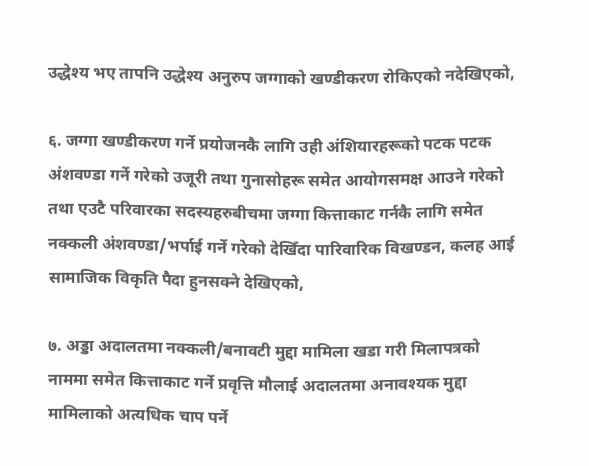उद्धेश्य भए तापनि उद्धेश्य अनुरुप जग्गाको खण्डीकरण रोकिएको नदेखिएको,

६. जग्गा खण्डीकरण गर्ने प्रयोजनकै लागि उही अंशियारहरूको पटक पटक अंशवण्डा गर्ने गरेको उजूरी तथा गुनासोहरू समेत आयोगसमक्ष आउने गरेको तथा एउटै परिवारका सदस्यहरुबीचमा जग्गा कित्ताकाट गर्नकै लागि समेत नक्कली अंशवण्डा/भर्पाई गर्ने गरेको देखिँदा पारिवारिक विखण्डन, कलह आई सामाजिक विकृति पैदा हुनसक्ने देखिएको,

७. अड्डा अदालतमा नक्कली/बनावटी मुद्दा मामिला खडा गरी मिलापत्रको नाममा समेत कित्ताकाट गर्ने प्रवृत्ति मौलाई अदालतमा अनावश्यक मुद्दा मामिलाको अत्यधिक चाप पर्ने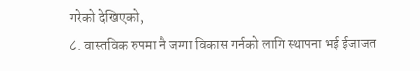गरेको देखिएको,
८. वास्तविक रुपमा नै जग्गा विकास गर्नको लागि स्थापना भई ईजाजत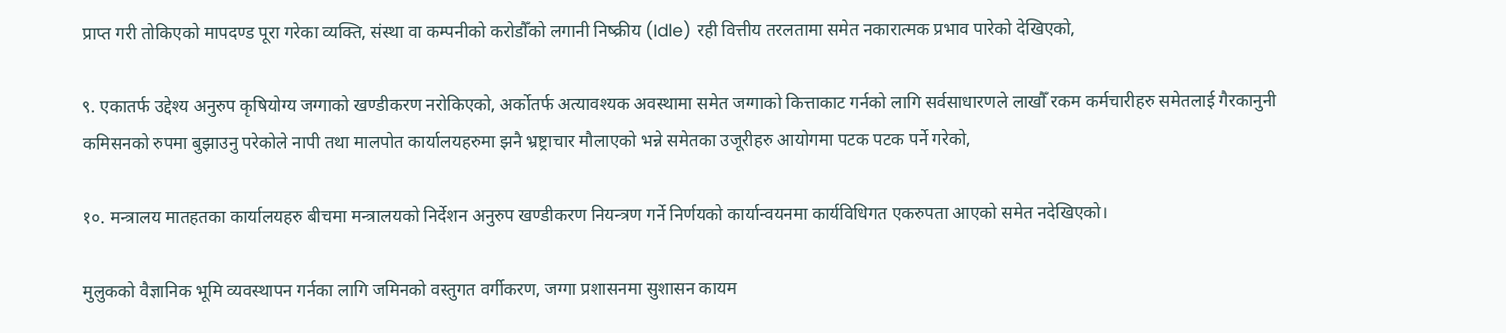प्राप्त गरी तोकिएको मापदण्ड पूरा गरेका व्यक्ति, संस्था वा कम्पनीको करोडौँको लगानी निष्क्रीय (Idle) रही वित्तीय तरलतामा समेत नकारात्मक प्रभाव पारेको देखिएको,

९. एकातर्फ उद्देश्य अनुरुप कृषियोग्य जग्गाको खण्डीकरण नरोकिएको, अर्कोतर्फ अत्यावश्यक अवस्थामा समेत जग्गाको कित्ताकाट गर्नको लागि सर्वसाधारणले लाखौँ रकम कर्मचारीहरु समेतलाई गैरकानुनी कमिसनको रुपमा बुझाउनु परेकोले नापी तथा मालपोत कार्यालयहरुमा झनै भ्रष्ट्राचार मौलाएको भन्ने समेतका उजूरीहरु आयोगमा पटक पटक पर्ने गरेको,

१०. मन्त्रालय मातहतका कार्यालयहरु बीचमा मन्त्रालयको निर्देशन अनुरुप खण्डीकरण नियन्त्रण गर्ने निर्णयको कार्यान्वयनमा कार्यविधिगत एकरुपता आएको समेत नदेखिएको।

मुलुकको वैज्ञानिक भूमि व्यवस्थापन गर्नका लागि जमिनको वस्तुगत वर्गीकरण, जग्गा प्रशासनमा सुशासन कायम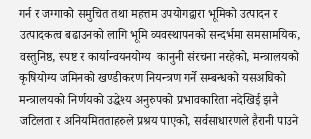गर्न र जग्गाको समुचित तथा महत्तम उपयोगद्वारा भूमिको उत्पादन र उत्पादकत्व बढाउनको लागि भूमि व्यवस्थापनको सन्दर्भमा समसामयिक, वस्तुनिष्ठ, स्पष्ट र कार्यान्वयनयोग्य  कानुनी संरचना नरहेको, मन्त्रालयको कृषियोग्य जमिनको खण्डीकरण नियन्त्रण गर्ने सम्बन्धको यसअघिको मन्त्रालयको निर्णयको उद्धेश्य अनुरुपको प्रभावकारिता नदेखिई झनै जटिलता र अनियमितताहरुले प्रश्रय पाएको, सर्वसाधारणले हैरानी पाउने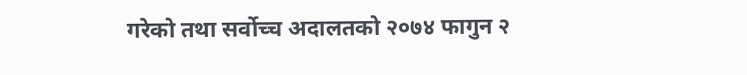गरेको तथा सर्वोच्च अदालतको २०७४ फागुन २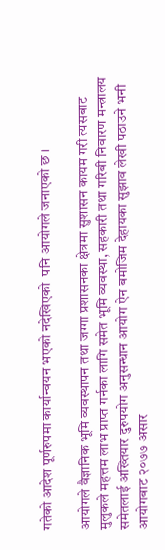गतेको आदेश पूर्णरुपमा कार्यान्वयन भएको नदेखिएको  पनि आयोगले जनाएको छ ।

आयोगले वैज्ञानिक भूमि व्यवस्थापन तथा जग्गा प्रशासनका क्षेत्रमा सुशासन कायम गरी त्यसबाट मुलुकले महत्तम लाभ प्राप्त गर्नका लागि समेत भूमि व्यवस्था, सहकारी तथा गरिबी निवारण मन्त्रालय समेतलाई अख्तियार दुरुपयोग अनुसन्धान आयोग ऐन बमोजिम देहायका सुझाव लेखी पठाउने भनी आयोगबाट २०७७ असार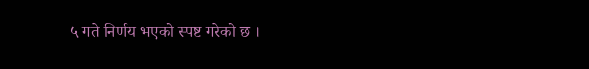५ गते निर्णय भएको स्पष्ट गरेको छ ।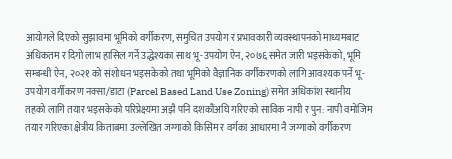आयोगले दिएको सुझावमा भूमिको वर्गीकरण, समुचित उपयोग र प्रभावकारी व्यवस्थापनको माध्यमबाट अधिकतम र दिगो लाभ हासिल गर्ने उद्धेश्यका साथ भू-उपयोग ऐन, २०७६ समेत जारी भइसकेको, भूमि सम्बन्धी ऐन, २०२१ को संशोधन भइसकेको तथा भूमिको वैज्ञानिक वर्गीकरणको लागि आवश्यक पर्ने भू-उपयोग वर्गीकरण नक्सा/डाटा (Parcel Based Land Use Zoning) समेत अधिकांश स्थानीय तहको लागि तयार भइसकेको परिप्रेक्ष्यमा अझै पनि दशकौंअघि गरिएको साविक नापी र पुन: नापी वमोजिम तयार गरिएका क्षेत्रीय किताबमा उल्लेखित जग्गाको किसिम र वर्गका आधारमा नै जग्गाको वर्गीकरण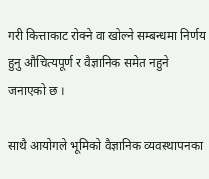गरी कित्ताकाट रोक्ने वा खोल्ने सम्बन्धमा निर्णय हुनु औचित्यपूर्ण र वैज्ञानिक समेत नहुने जनाएको छ ।

साथै आयोगले भूमिको वैज्ञानिक व्यवस्थापनका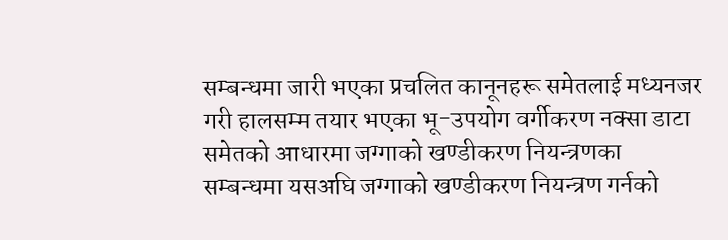सम्बन्धमा जारी भएका प्रचलित कानूनहरू समेतलाई मध्यनजर गरी हालसम्म तयार भएका भू-उपयोग वर्गीकरण नक्सा डाटा समेतको आधारमा जग्गाको खण्डीकरण नियन्त्रणका सम्बन्धमा यसअघि जग्गाको खण्डीकरण नियन्त्रण गर्नको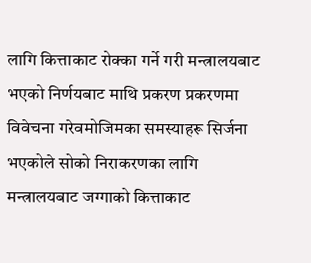लागि कित्ताकाट रोक्का गर्ने गरी मन्त्रालयबाट भएको निर्णयबाट माथि प्रकरण प्रकरणमा विवेचना गरेवमोजिमका समस्याहरू सिर्जना भएकोले सोको निराकरणका लागि मन्त्रालयबाट जग्गाको कित्ताकाट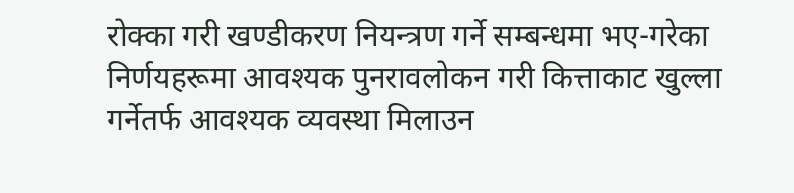रोक्का गरी खण्डीकरण नियन्त्रण गर्ने सम्बन्धमा भए-गरेका निर्णयहरूमा आवश्यक पुनरावलोकन गरी कित्ताकाट खुल्ला गर्नेतर्फ आवश्यक व्यवस्था मिलाउन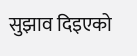सुझाव दिइएको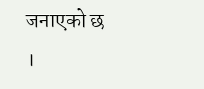जनाएको छ ।